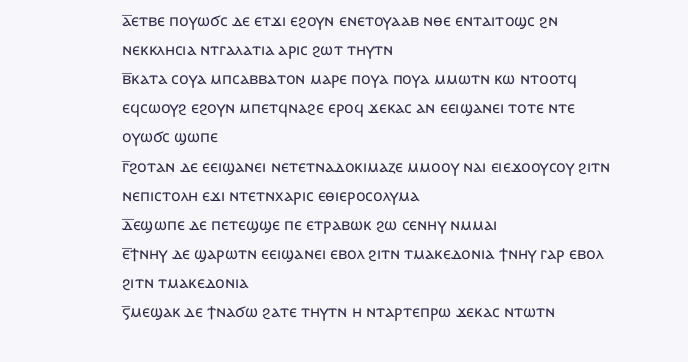ⲁ̅ⲉⲧⲃⲉ ⲡⲟⲩⲱϭⲥ ⲇⲉ ⲉⲧϫⲓ ⲉϩⲟⲩⲛ ⲉⲛⲉⲧⲟⲩⲁⲁⲃ ⲛⲑⲉ ⲉⲛⲧⲁⲓⲧⲟϣⲥ ϩⲛ ⲛⲉⲕⲕⲗⲏⲥⲓⲁ ⲛⲧⲅⲁⲗⲁⲧⲓⲁ ⲁⲣⲓⲥ ϩⲱⲧ ⲧⲏⲩⲧⲛ
ⲃ̅ⲕⲁⲧⲁ ⲥⲟⲩⲁ ⲙⲡⲥⲁⲃⲃⲁⲧⲟⲛ ⲙⲁⲣⲉ ⲡⲟⲩⲁ ⲡⲟⲩⲁ ⲙⲙⲱⲧⲛ ⲕⲱ ⲛⲧⲟⲟⲧϥ ⲉϥⲥⲱⲟⲩϩ ⲉϩⲟⲩⲛ ⲙⲡⲉⲧϥⲛⲁϩⲉ ⲉⲣⲟϥ ϫⲉⲕⲁⲥ ⲁⲛ ⲉⲉⲓϣⲁⲛⲉⲓ ⲧⲟⲧⲉ ⲛⲧⲉ ⲟⲩⲱϭⲥ ϣⲱⲡⲉ
ⲅ̅ϩⲟⲧⲁⲛ ⲇⲉ ⲉⲉⲓϣⲁⲛⲉⲓ ⲛⲉⲧⲉⲧⲛⲁⲇⲟⲕⲓⲙⲁⲍⲉ ⲙⲙⲟⲟⲩ ⲛⲁⲓ ⲉⲓⲉϫⲟⲟⲩⲥⲟⲩ ϩⲓⲧⲛ ⲛⲉⲡⲓⲥⲧⲟⲗⲏ ⲉϫⲓ ⲛⲧⲉⲧⲛⲭⲁⲣⲓⲥ ⲉⲑⲓⲉⲣⲟⲥⲟⲗⲩⲙⲁ
ⲇ̅ⲉϣⲱⲡⲉ ⲇⲉ ⲡⲉⲧⲉϣϣⲉ ⲡⲉ ⲉⲧⲣⲁⲃⲱⲕ ϩⲱ ⲥⲉⲛⲏⲩ ⲛⲙⲙⲁⲓ
ⲉ̅ϯⲛⲏⲩ ⲇⲉ ϣⲁⲣⲱⲧⲛ ⲉⲉⲓϣⲁⲛⲉⲓ ⲉⲃⲟⲗ ϩⲓⲧⲛ ⲧⲙⲁⲕⲉⲇⲟⲛⲓⲁ ϯⲛⲏⲩ ⲅⲁⲣ ⲉⲃⲟⲗ ϩⲓⲧⲛ ⲧⲙⲁⲕⲉⲇⲟⲛⲓⲁ
ⲋ̅ⲙⲉϣⲁⲕ ⲇⲉ ϯⲛⲁϭⲱ ϩⲁⲧⲉ ⲧⲏⲩⲧⲛ ⲏ ⲛⲧⲁⲣⲧⲉⲡⲣⲱ ϫⲉⲕⲁⲥ ⲛⲧⲱⲧⲛ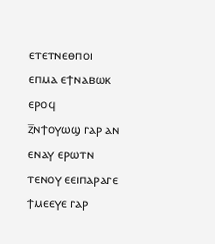ⲉⲧⲉⲧⲛⲉⲑⲡⲟⲓ ⲉⲡⲙⲁ ⲉϯⲛⲁⲃⲱⲕ ⲉⲣⲟϥ
ⲍ̅ⲛϯⲟⲩⲱϣ ⲅⲁⲣ ⲁⲛ ⲉⲛⲁⲩ ⲉⲣⲱⲧⲛ ⲧⲉⲛⲟⲩ ⲉⲉⲓⲡⲁⲣⲁⲅⲉ ϯⲙⲉⲉⲩⲉ ⲅⲁⲣ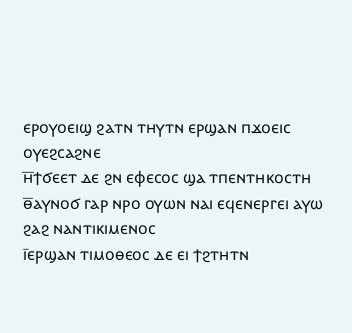ⲉⲣⲟⲩⲟⲉⲓϣ ϩⲁⲧⲛ ⲧⲏⲩⲧⲛ ⲉⲣϣⲁⲛ ⲡϫⲟⲉⲓⲥ ⲟⲩⲉϩⲥⲁϩⲛⲉ
ⲏ̅ϯϭⲉⲉⲧ ⲇⲉ ϩⲛ ⲉⲫⲉⲥⲟⲥ ϣⲁ ⲧⲡⲉⲛⲧⲏⲕⲟⲥⲧⲏ
ⲑ̅ⲁⲩⲛⲟϭ ⲅⲁⲣ ⲛⲣⲟ ⲟⲩⲱⲛ ⲛⲁⲓ ⲉϥⲉⲛⲉⲣⲅⲉⲓ ⲁⲩⲱ ϩⲁϩ ⲛⲁⲛⲧⲓⲕⲓⲙⲉⲛⲟⲥ
ⲓ̅ⲉⲣϣⲁⲛ ⲧⲓⲙⲟⲑⲉⲟⲥ ⲇⲉ ⲉⲓ ϯϩⲧⲏⲧⲛ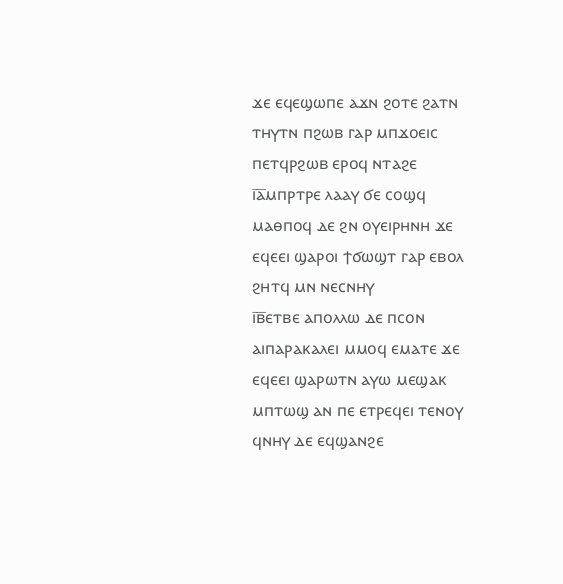ϫⲉ ⲉϥⲉϣⲱⲡⲉ ⲁϫⲛ ϩⲟⲧⲉ ϩⲁⲧⲛ ⲧⲏⲩⲧⲛ ⲡϩⲱⲃ ⲅⲁⲣ ⲙⲡϫⲟⲉⲓⲥ ⲡⲉⲧϥⲣϩⲱⲃ ⲉⲣⲟϥ ⲛⲧⲁϩⲉ
ⲓ̅ⲁ̅ⲙⲡⲣⲧⲣⲉ ⲗⲁⲁⲩ ϭⲉ ⲥⲟϣϥ ⲙⲁⲑⲡⲟϥ ⲇⲉ ϩⲛ ⲟⲩⲉⲓⲣⲏⲛⲏ ϫⲉ ⲉϥⲉⲉⲓ ϣⲁⲣⲟⲓ ϯϭⲱϣⲧ ⲅⲁⲣ ⲉⲃⲟⲗ ϩⲏⲧϥ ⲙⲛ ⲛⲉⲥⲛⲏⲩ
ⲓ̅ⲃ̅ⲉⲧⲃⲉ ⲁⲡⲟⲗⲗⲱ ⲇⲉ ⲡⲥⲟⲛ ⲁⲓⲡⲁⲣⲁⲕⲁⲗⲉⲓ ⲙⲙⲟϥ ⲉⲙⲁⲧⲉ ϫⲉ ⲉϥⲉⲉⲓ ϣⲁⲣⲱⲧⲛ ⲁⲩⲱ ⲙⲉϣⲁⲕ ⲙⲡⲧⲱϣ ⲁⲛ ⲡⲉ ⲉⲧⲣⲉϥⲉⲓ ⲧⲉⲛⲟⲩ ϥⲛⲏⲩ ⲇⲉ ⲉϥϣⲁⲛϩⲉ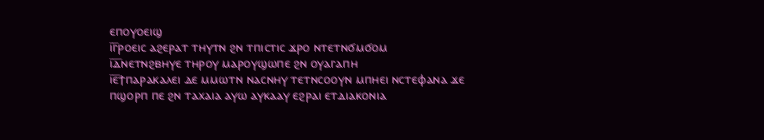ⲉⲡⲟⲩⲟⲉⲓϣ
ⲓ̅ⲅ̅ⲣⲟⲉⲓⲥ ⲁϩⲉⲣⲁⲧ ⲧⲏⲩⲧⲛ ϩⲛ ⲧⲡⲓⲥⲧⲓⲥ ϫⲣⲟ ⲛⲧⲉⲧⲛϭⲙϭⲟⲙ
ⲓ̅ⲇ̅ⲛⲉⲧⲛϩⲃⲏⲩⲉ ⲧⲏⲣⲟⲩ ⲙⲁⲣⲟⲩϣⲱⲡⲉ ϩⲛ ⲟⲩⲁⲅⲁⲡⲏ
ⲓ̅ⲉ̅ϯⲡⲁⲣⲁⲕⲁⲗⲉⲓ ⲇⲉ ⲙⲙⲱⲧⲛ ⲛⲁⲥⲛⲏⲩ ⲧⲉⲧⲛⲥⲟⲟⲩⲛ ⲙⲡⲏⲉⲓ ⲛⲥⲧⲉⲫⲁⲛⲁ ϫⲉ ⲡϣⲟⲣⲡ ⲡⲉ ϩⲛ ⲧⲁⲭⲁⲓⲁ ⲁⲩⲱ ⲁⲩⲕⲁⲁⲩ ⲉϩⲣⲁⲓ ⲉⲧⲇⲓⲁⲕⲟⲛⲓⲁ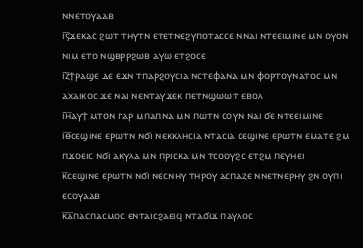ⲛⲛⲉⲧⲟⲩⲁⲁⲃ
ⲓ̅ⲋ̅ϫⲉⲕⲁⲥ ϩⲱⲧ ⲧⲏⲩⲧⲛ ⲉⲧⲉⲧⲛⲉϩⲩⲡⲟⲧⲁⲥⲥⲉ ⲛⲛⲁⲓ ⲛⲧⲉⲉⲓⲙⲓⲛⲉ ⲙⲛ ⲟⲩⲟⲛ ⲛⲓⲙ ⲉⲧⲟ ⲛϣⲃⲣⲣϩⲱⲃ ⲁⲩⲱ ⲉⲧϩⲟⲥⲉ
ⲓ̅ⲍ̅ϯⲣⲁϣⲉ ⲇⲉ ⲉϫⲛ ⲧⲡⲁⲣϩⲟⲩⲥⲓⲁ ⲛⲥⲧⲉⲫⲁⲛⲁ ⲙⲛ ⲫⲟⲣⲧⲟⲩⲛⲁⲧⲟⲥ ⲙⲛ ⲁⲭⲁⲓⲕⲟⲥ ϫⲉ ⲛⲁⲓ ⲛⲉⲛⲧⲁⲩϫⲉⲕ ⲡⲉⲧⲛϣⲱⲱⲧ ⲉⲃⲟⲗ
ⲓ̅ⲏ̅ⲁⲩϯ ⲙⲧⲟⲛ ⲅⲁⲣ ⲙⲡⲁⲡⲛⲁ ⲙⲛ ⲡⲱⲧⲛ ⲥⲟⲩⲛ ⲛⲁⲓ ϭⲉ ⲛⲧⲉⲉⲓⲙⲓⲛⲉ
ⲓ̅ⲑ̅ⲥⲉϣⲓⲛⲉ ⲉⲣⲱⲧⲛ ⲛϭⲓ ⲛⲉⲕⲕⲗⲏⲥⲓⲁ ⲛⲧⲁⲥⲓⲁ ⲥⲉϣⲓⲛⲉ ⲉⲣⲱⲧⲛ ⲉⲙⲁⲧⲉ ϩⲙ ⲡϫⲟⲉⲓⲥ ⲛϭⲓ ⲁⲕⲩⲗⲁ ⲙⲛ ⲡⲣⲓⲥⲕⲁ ⲙⲛ ⲧⲥⲟⲟⲩϩⲥ ⲉⲧϩⲙ ⲡⲉⲩⲏⲉⲓ
ⲕ̅ⲥⲉϣⲓⲛⲉ ⲉⲣⲱⲧⲛ ⲛϭⲓ ⲛⲉⲥⲛⲏⲩ ⲧⲏⲣⲟⲩ ⲁⲥⲡⲁⲍⲉ ⲛⲛⲉⲧⲛⲉⲣⲏⲩ ϩⲛ ⲟⲩⲡⲓ ⲉⲥⲟⲩⲁⲁⲃ
ⲕ̅ⲁ̅ⲡⲁⲥⲡⲁⲥⲙⲟⲥ ⲉⲛⲧⲁⲓⲥϩⲁⲉⲓϥ ⲛⲧⲁϭⲓϫ ⲡⲁⲩⲗⲟⲥ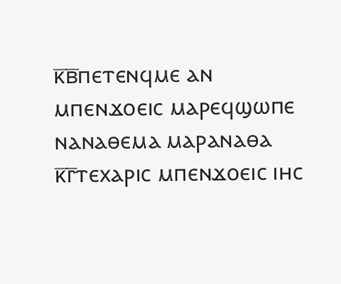ⲕ̅ⲃ̅ⲡⲉⲧⲉⲛϥⲙⲉ ⲁⲛ ⲙⲡⲉⲛϫⲟⲉⲓⲥ ⲙⲁⲣⲉϥϣⲱⲡⲉ ⲛⲁⲛⲁⲑⲉⲙⲁ ⲙⲁⲣⲁⲛⲁⲑⲁ
ⲕ̅ⲅ̅ⲧⲉⲭⲁⲣⲓⲥ ⲙⲡⲉⲛϫⲟⲉⲓⲥ ⲓⲏⲥ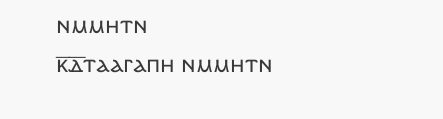ⲛⲙⲙⲏⲧⲛ
ⲕ̅ⲇ̅ⲧⲁⲁⲅⲁⲡⲏ ⲛⲙⲙⲏⲧⲛ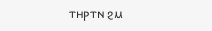ⲧⲏⲣⲧⲛ ϩⲙ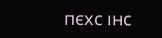ⲡⲉⲭⲥ ⲓⲏⲥ